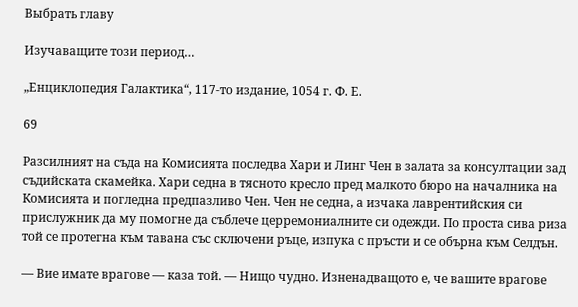Выбрать главу

Изучаващите този период…

„Енциклопедия Галактика“, 117-то издание, 1054 г. Ф. Е.

69

Разсилният на съда на Комисията последва Хари и Линг Чен в залата за консултации зад съдийската скамейка. Хари седна в тясното кресло пред малкото бюро на началника на Комисията и погледна предпазливо Чен. Чен не седна, а изчака лаврентийския си прислужник да му помогне да съблече церремониалните си одежди. По проста сива риза той се протегна към тавана със сключени ръце, изпука с пръсти и се обърна към Селдън.

— Вие имате врагове — каза той. — Нищо чудно. Изненадващото е, че вашите врагове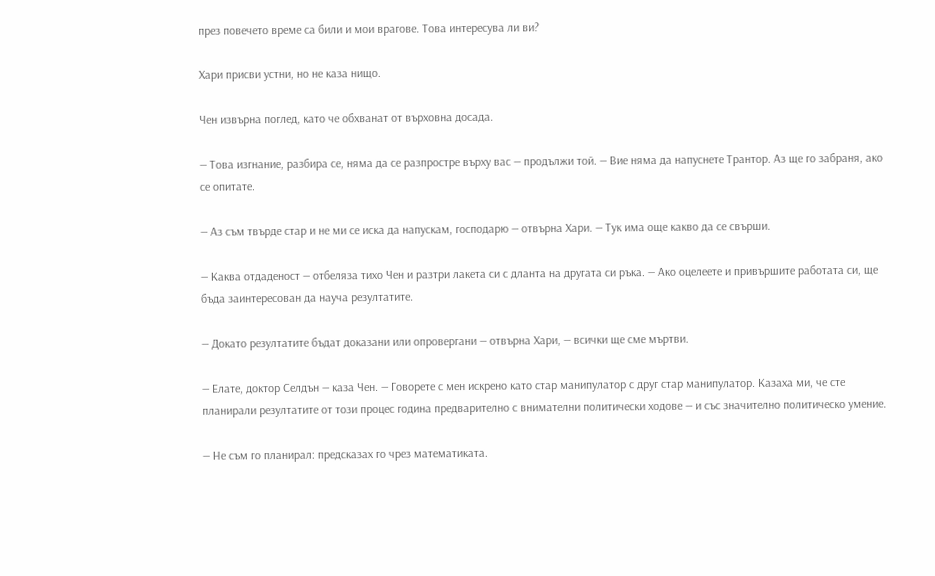през повечето време са били и мои врагове. Това интересува ли ви?

Хари присви устни, но не каза нищо.

Чен извърна поглед, като че обхванат от върховна досада.

— Това изгнание, разбира се, няма да се разпростре върху вас — продължи той. — Вие няма да напуснете Трантор. Аз ще го забраня, ако се опитате.

— Аз съм твърде стар и не ми се иска да напускам, господарю — отвърна Хари. — Тук има още какво да се свърши.

— Каква отдаденост — отбеляза тихо Чен и разтри лакета си с дланта на другата си ръка. — Ако оцелеете и привършите работата си, ще бъда заинтересован да науча резултатите.

— Докато резултатите бъдат доказани или опровергани — отвърна Хари, — всички ще сме мъртви.

— Елате, доктор Селдън — каза Чен. — Говорете с мен искрено като стар манипулатор с друг стар манипулатор. Казаха ми, че сте планирали резултатите от този процес година предварително с внимателни политически ходове — и със значително политическо умение.

— Не съм го планирал: предсказах го чрез математиката.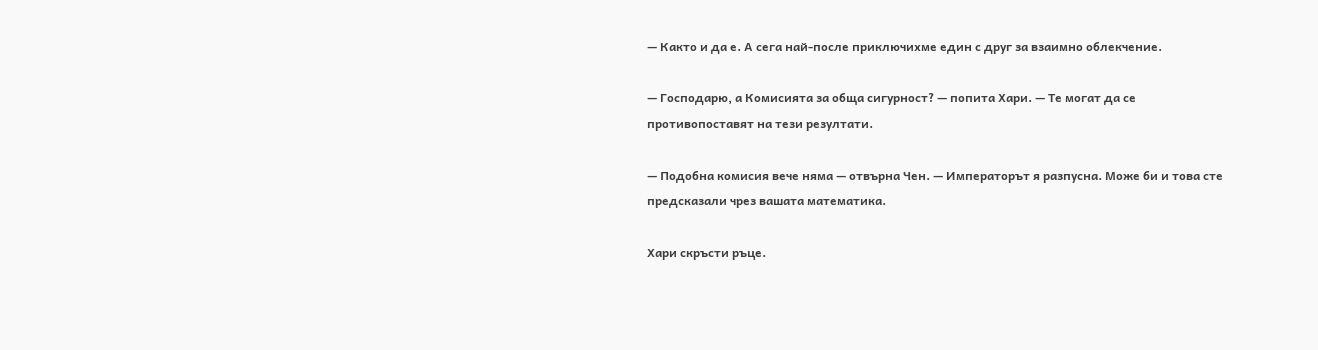— Както и да е. А сега най-после приключихме един с друг за взаимно облекчение.

— Господарю, а Комисията за обща сигурност? — попита Хари. — Те могат да се противопоставят на тези резултати.

— Подобна комисия вече няма — отвърна Чен. — Императорът я разпусна. Може би и това сте предсказали чрез вашата математика.

Хари скръсти ръце.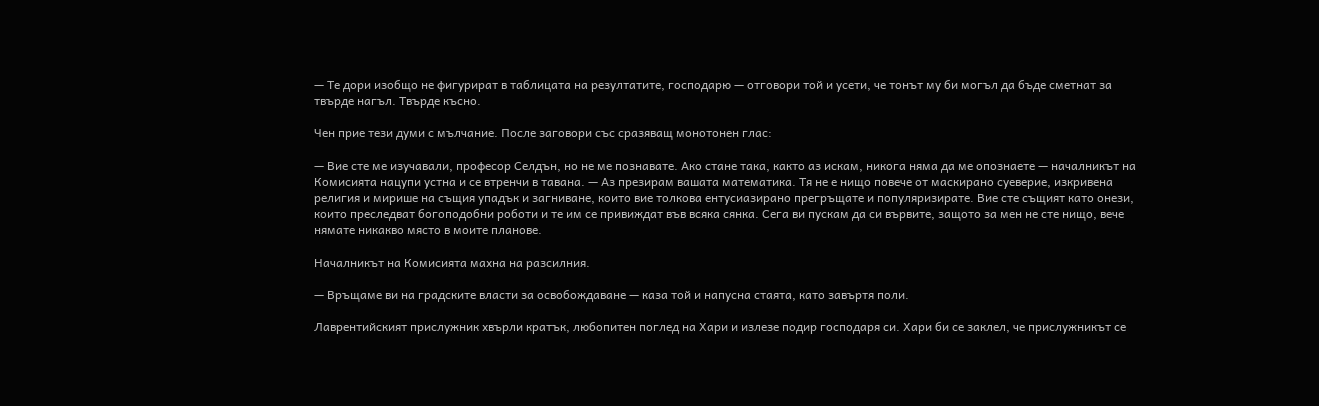— Те дори изобщо не фигурират в таблицата на резултатите, господарю — отговори той и усети, че тонът му би могъл да бъде сметнат за твърде нагъл. Твърде късно.

Чен прие тези думи с мълчание. После заговори със сразяващ монотонен глас:

— Вие сте ме изучавали, професор Селдън, но не ме познавате. Ако стане така, както аз искам, никога няма да ме опознаете — началникът на Комисията нацупи устна и се втренчи в тавана. — Аз презирам вашата математика. Тя не е нищо повече от маскирано суеверие, изкривена религия и мирише на същия упадък и загниване, които вие толкова ентусиазирано прегръщате и популяризирате. Вие сте същият като онези, които преследват богоподобни роботи и те им се привиждат във всяка сянка. Сега ви пускам да си вървите, защото за мен не сте нищо, вече нямате никакво място в моите планове.

Началникът на Комисията махна на разсилния.

— Връщаме ви на градските власти за освобождаване — каза той и напусна стаята, като завъртя поли.

Лаврентийският прислужник хвърли кратък, любопитен поглед на Хари и излезе подир господаря си. Хари би се заклел, че прислужникът се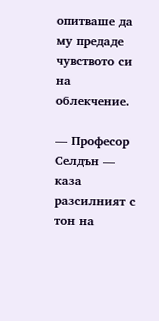опитваше да му предаде чувството си на облекчение.

— Професор Селдън — каза разсилният с тон на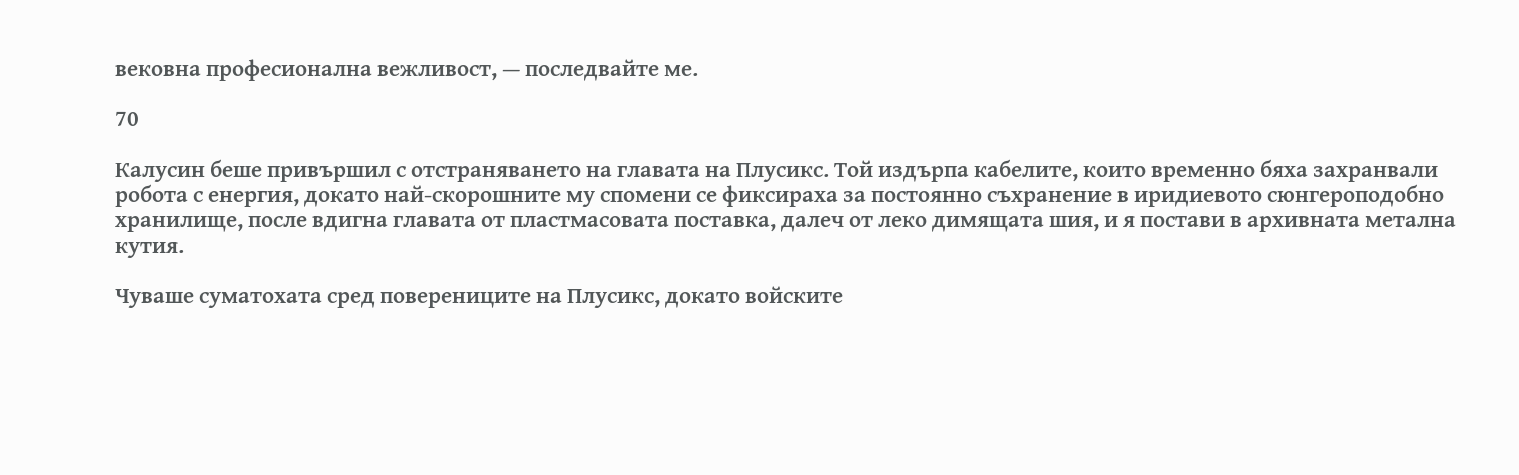вековна професионална вежливост, — последвайте ме.

70

Калусин беше привършил с отстраняването на главата на Плусикс. Той издърпа кабелите, които временно бяха захранвали робота с енергия, докато най-скорошните му спомени се фиксираха за постоянно съхранение в иридиевото сюнгероподобно хранилище, после вдигна главата от пластмасовата поставка, далеч от леко димящата шия, и я постави в архивната метална кутия.

Чуваше суматохата сред поверениците на Плусикс, докато войските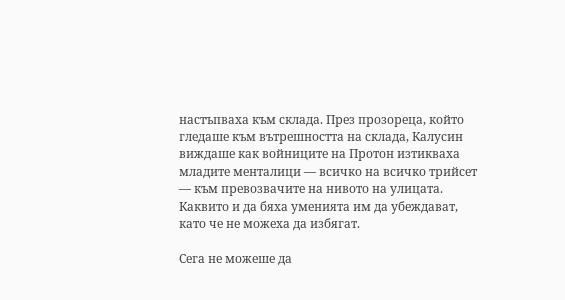настъпваха към склада. През прозореца, който гледаше към вътрешността на склада, Калусин виждаше как войниците на Протон изтикваха младите менталици — всичко на всичко трийсет — към превозвачите на нивото на улицата. Каквито и да бяха уменията им да убеждават, като че не можеха да избягат.

Сега не можеше да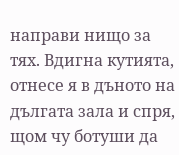направи нищо за тях. Вдигна кутията, отнесе я в дъното на дългата зала и спря, щом чу ботуши да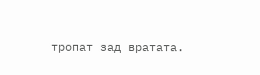тропат зад вратата.